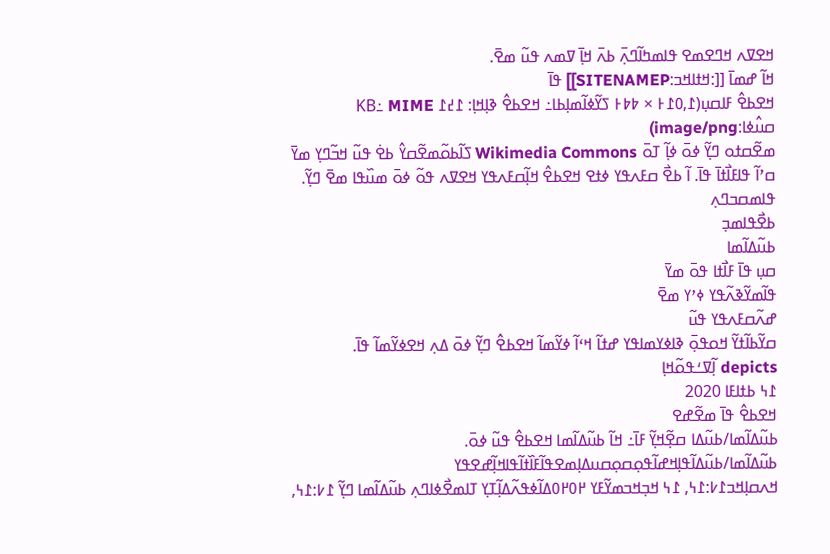ߞߐߜߍ ߞߣߐߘߐ ߟߊߘߤߊ߬ߣߍ߲߫ ߕߍ߫ ߞߊ߲߫ ߜߘߍ ߟߎ߬ ߘߐ߫.
ߞߊ߬ ߝߘߊ߫ [[:ߞߙߊߞߏ:SITENAMEP]] ߟߊ߫
ߞߐߕߐ߮ ߓߊߛߎ߲(߁,߀߁߅ × ߈߈߅ ߖߌ߬ߦߊ߬ߘߊ߲ߕߊ߸ ߞߐߕߐ߮ ߢߊ߲ߞߊ߲: ߁߄߁ KB߸ MIME ߛߎ߮ߦߊ:image/png)
ߘߐ߬ߛߙߋ ߣߌ߲߬ ߦߋ߫ ߦߊ߲߬ ߠߋ߫ Wikimedia Commons ߖߊ߬ߕߋ߬ߘߐ߬ߛߌ߮ ߕߐ߭ ߟߎ߬ ߞߏ߬ߣߌ߲ ߘߌ߫ ߛߴߊ߬ ߟߊߓߊ߯ߙߊ߫ ߟߊ߫. ߊ߬ ߕߐ߯ ߛߓߍߟߌ ߦߙߐ ߞߐߕߐ߮ ߞߊ߲߬ߛߓߍߟߌ ߞߐߜߍ ߟߋ߬ ߦߋ߫ ߘߎ߰ߟߊ ߘߐ߫ ߣߌ߲߬.
ߟߊߘߛߏߣߍ߲
ߕߐ߯ߟߊߘߏ߲
ߕߎ߬ߡߊ߬ߘߊ
ߛߎ߲ ߟߊ߫ ߓߊ߯ߙߊ ߟߋ߫ ߘߌ߫
ߟߊ߬ߘߌ߬ߢߍ߬ߟߌ ߦߴߌ ߘߐ߫
ߝߍ߬ߛߓߍߟߌ ߟߎ߬
ߛߌ߬ߕߊ߬ߙߌ߬ ߞߋߟߋ߲߫ ߢߊߦߌߘߊߟߌ ߝߙߊ߬ ߞߵߊ߬ ߦߌ߬ߘߊ߬ ߞߐߕߐ߮ ߣߌ߲߬ ߦߋ߫ ߡߍ߲ ߞߐߦߌ߬ߘߊ߬ ߟߊ߫.
depicts ߊ߲߬ߜߑߟߋ߬ߞߊ߲
߁߆ ߕߙߊߓߊ 2020
ߞߐߕߐ߮ ߟߊ߫ ߘߐ߬ߝߐ
ߕߎ߬ߡߊ߬ߘߊ/ߕߎ߬ߡߊ ߛߐ߲߬ߞߌ߲߬ ߓߊ߫߸ ߞߊ߬ ߕߎ߬ߡߊ߬ߘߊ ߞߐߕߐ߮ ߟߎ߬ ߦߋ߫.
ߕߎ߬ߡߊ߬ߘߊ/ߕߎ߬ߡߊ߬ߟߊ߲ߞߝߊ߬ߟߋ߲ߛߋ߲ߛߎߡߊ߲ߘߐߟߊ߬ߓߊ߰ߙߊ߬ߟߊߞߊ߲߬ߝߐߟߌ
ߞߍߛߊ߲ߞߏ߁߇:߁߆, ߁߆ ߞߏ߲ߞߏߘߌ߬ߓߌ ߂߀߂߀ߡߊ߬ߦߟߍ߬ߡߊ߲߬ߠߌ߲ ߠߊߘߐ߯ߦߊߣߍ߲ ߕߎ߬ߡߊ߬ߘߊ ߣߌ߲߬ ߁߇:߁߆,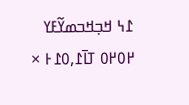߁߆ ߞߏ߲ߞߏߘߌ߬ߓߌ ߂߀߂߀ ߠߊ߫߁,߀߁߅ ×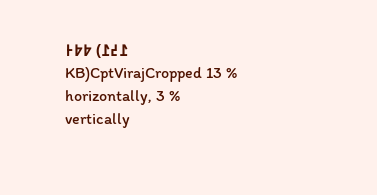߈߈߅ (߁߄߁ KB)CptVirajCropped 13 % horizontally, 3 % vertically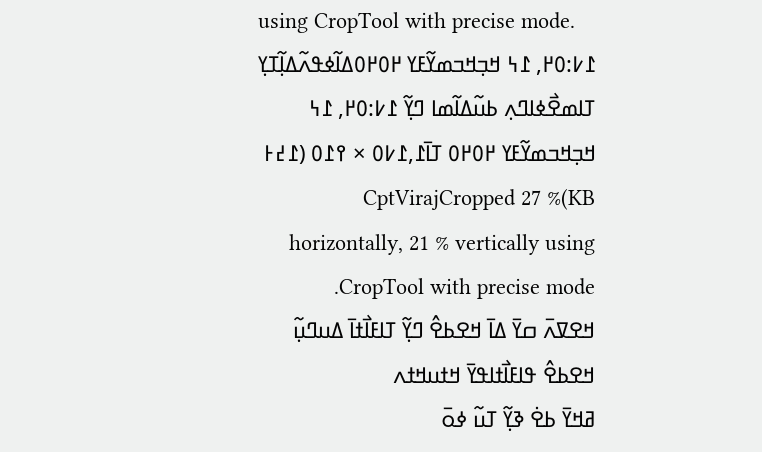using CropTool with precise mode.
߁߇:߀߂, ߁߆ ߞߏ߲ߞߏߘߌ߬ߓߌ ߂߀߂߀ߡߊ߬ߦߟߍ߬ߡߊ߲߬ߠߌ߲ ߠߊߘߐ߯ߦߊߣߍ߲ ߕߎ߬ߡߊ߬ߘߊ ߣߌ߲߬ ߁߇:߀߂, ߁߆ ߞߏ߲ߞߏߘߌ߬ߓߌ ߂߀߂߀ ߠߊ߫߁,߁߇߀ × ߉߁߀ (߁߄߅ KB)CptVirajCropped 27 % horizontally, 21 % vertically using CropTool with precise mode.
ߞߐߜߍ߫ ߛߌ߫ ߡߊ߫ ߞߐߕߐ߮ ߣߌ߲߬ ߠߊߓߊ߯ߙߊ߫ ߡߎߣߎ߲߬
ߞߐߕߐ߮ ߟߊߓߊ߯ߙߊߟߌ߫ ߞߙߎߞߙߍ
ߥߞߌ߫ ߕߐ߭ ߢߌ߲߬ ߠߎ߬ ߦߋ߫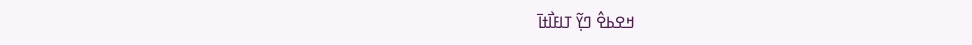ߞߐߕߐ߮ ߣߌ߲߬ ߠߊߓߊ߯ߙߊ߫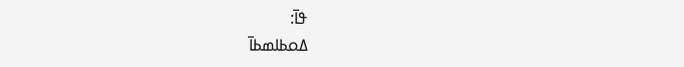ߟߊ߫:
ߡߋߕߊߘߕߊ߫